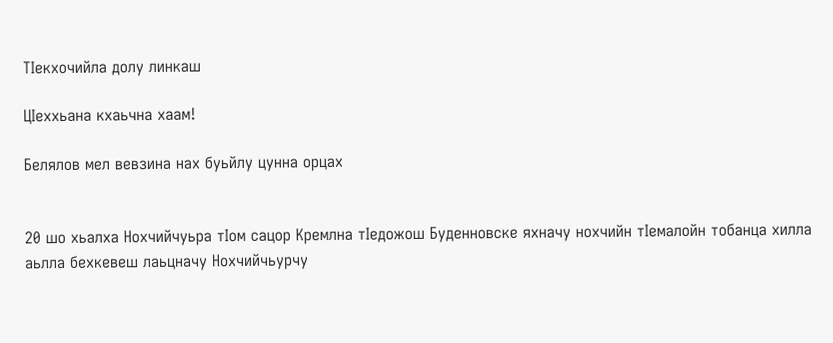ТIекхочийла долу линкаш

ЦIеххьана кхаьчна хаам!

Белялов мел вевзина нах буьйлу цунна орцах


20 шо хьалха Нохчийчуьра тIом сацор Кремлна тIедожош Буденновске яхначу нохчийн тIемалойн тобанца хилла аьлла бехкевеш лаьцначу Нохчийчьурчу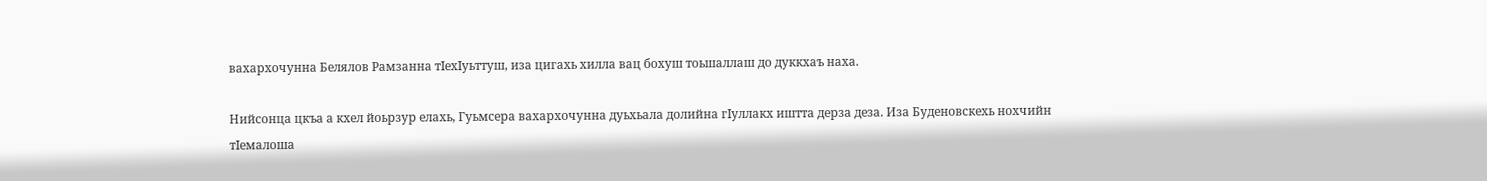вахархочунна Белялов Рамзанна тIехIуьттуш, иза цигахь хилла вац бохуш тоьшаллаш до дуккхаъ наха.

Нийсонца цкъа а кхел йоьрзур елахь, Гуьмсера вахархочунна дуьхьала долийна гIуллакх иштта дерза деза. Иза Буденовскехь нохчийн тIемалоша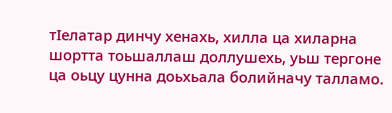тIелатар динчу хенахь, хилла ца хиларна шортта тоьшаллаш доллушехь, уьш тергоне ца оьцу цунна доьхьала болийначу талламо.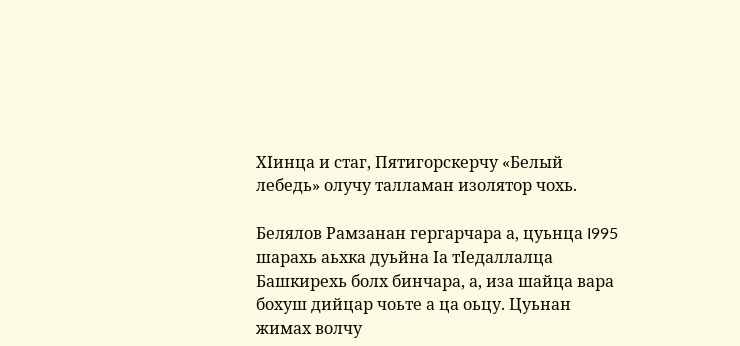ХIинца и стаг, Пятигорскерчу «Белый лебедь» олучу талламан изолятор чохь.

Белялов Рамзанан гергарчара а, цуьнца I995 шарахь аьхка дуьйна Iа тIедаллалца Башкирехь болх бинчара, а, иза шайца вара бохуш дийцар чоьте а ца оьцу. Цуьнан жимах волчу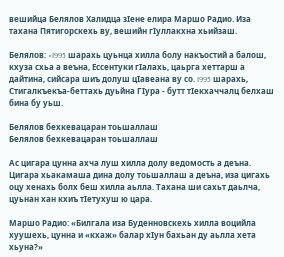вешийца Белялов Халидца зIене елира Маршо Радио. Иза тахана Пятигорскехь ву, вешийн гIуллакхна хьийзаш.

Белялов: «I995 шарахь цуьнца хилла болу накъостий а балош, кхуза схьа а веъна, Ессентуки гIалахь, цаьрга хеттарш а дайтина, сийсара шиъ долуш цIавеана ву со. I995 шарахь, Стигалкъекъа-беттахь дуьйна ГIура - бутт тIекхаччалц белхаш бина бу уьш.

Белялов бехкевацаран тоьшаллаш
Белялов бехкевацаран тоьшаллаш

Ас цигара цунна ахча луш хилла долу ведомость а деъна. Цигара хьакамаша дина долу тоьшаллаш а деъна, иза цигахь оцу хенахь болх беш хилла аьлла. Тахана ши сахьт даьлча, цуьнан хан кхиъ тIетухуш ю цара.

Маршо Радио: «Билгала иза Буденновскехь хилла воцийла хуушехь, цунна и «кхаж» балар хIун бахьан ду аьлла хета хьуна?»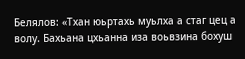Белялов: «Тхан юьртахь муьлха а стаг цец а волу. Бахьана цхьанна иза воьвзина бохуш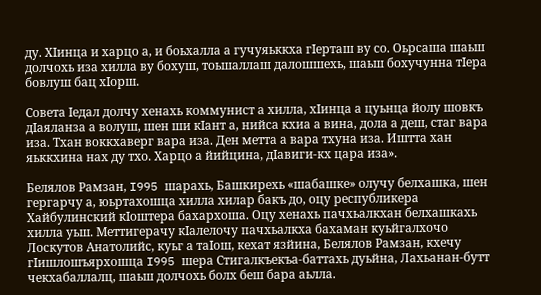ду. ХIинца и харцо а, и боьхалла а гучуяьккха гIерташ ву со. Оьрсаша шаьш долчохь иза хилла ву бохуш, тоьшаллаш далошшехь, шаьш бохучунна тIера бовлуш бац хIорш.

Совета Iедал долчу хенахь коммунист а хилла, хIинца а цуьнца йолу шовкъ дIаяланза а волуш, шен ши кIант а, нийса кхиа а вина, дола а деш, стаг вара иза. Тхан воккхаверг вара иза. Ден метта а вара тхуна иза. Иштта хан яьккхина нах ду тхо. Харцо а йийцина, дIавиги-кх цара иза».

Белялов Рамзан, I995 шарахь, Башкирехь «шабашке» олучу белхашка, шен гергарчу а, юьртахошца хилла хилар бакъ до, оцу республикера Хайбулинский кIоштера бахархоша. Оцу хенахь пачхьалкхан белхашкахь хилла уьш. Меттигерачу кIалелочу пачхьалкха бахаман куьйгалхочо Лоскутов Анатолийс, куьг а таIош, кехат язйина, Белялов Рамзан, кхечу гIишлошъярхошца I995 шера Стигалкъекъа-баттахь дуьйна, Лахьанан-бутт чекхабаллалц, шаьш долчохь болх беш бара аьлла.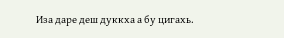Иза даре деш дуккха а бу цигахь.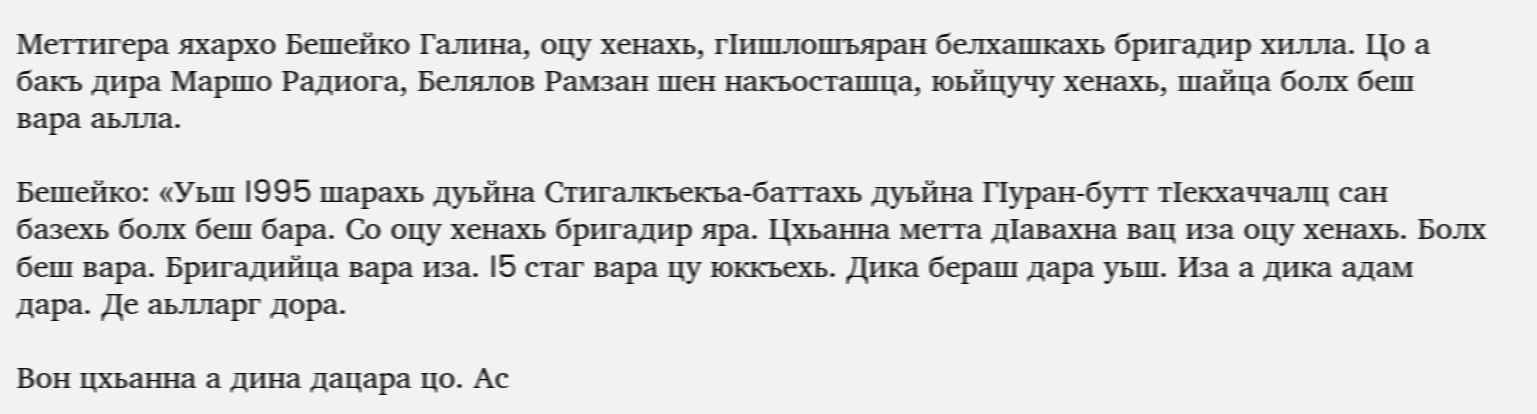Меттигера яхархо Бешейко Галина, оцу хенахь, гIишлошъяран белхашкахь бригадир хилла. Цо а бакъ дира Маршо Радиога, Белялов Рамзан шен накъосташца, юьйцучу хенахь, шайца болх беш вара аьлла.

Бешейко: «Уьш I995 шарахь дуьйна Стигалкъекъа-баттахь дуьйна ГIуран-бутт тIекхаччалц сан базехь болх беш бара. Со оцу хенахь бригадир яра. Цхьанна метта дIавахна вац иза оцу хенахь. Болх беш вара. Бригадийца вара иза. I5 стаг вара цу юккъехь. Дика бераш дара уьш. Иза а дика адам дара. Де аьлларг дора.

Вон цхьанна а дина дацара цо. Ас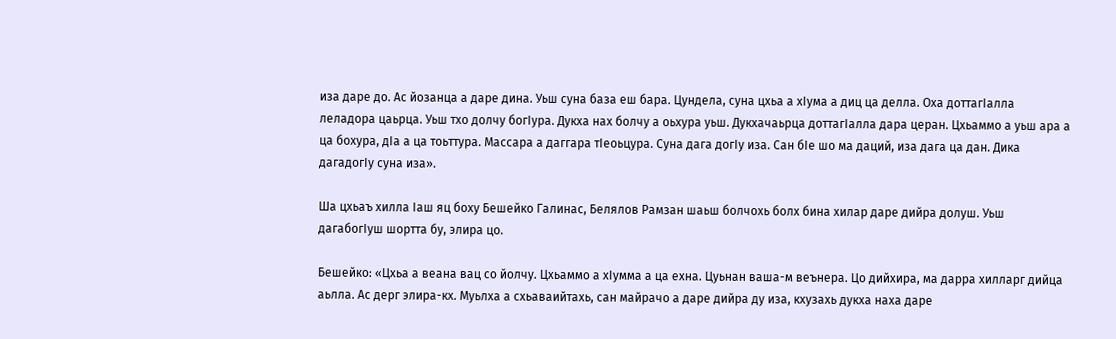иза даре до. Ас йозанца а даре дина. Уьш суна база еш бара. Цундела, суна цхьа а хIума а диц ца делла. Оха доттагIалла леладора цаьрца. Уьш тхо долчу богIура. Дукха нах болчу а оьхура уьш. Дукхачаьрца доттагIалла дара церан. Цхьаммо а уьш ара а ца бохура, дIа а ца тоьттура. Массара а даггара тIеоьцура. Суна дага догIу иза. Сан бIе шо ма даций, иза дага ца дан. Дика дагадогIу суна иза».

Ша цхьаъ хилла Iаш яц боху Бешейко Галинас, Белялов Рамзан шаьш болчохь болх бина хилар даре дийра долуш. Уьш дагабогIуш шортта бу, элира цо.

Бешейко: «Цхьа а веана вац со йолчу. Цхьаммо а хIумма а ца ехна. Цуьнан ваша-м веънера. Цо дийхира, ма дарра хилларг дийца аьлла. Ас дерг элира-кх. Муьлха а схьаваийтахь, сан майрачо а даре дийра ду иза, кхузахь дукха наха даре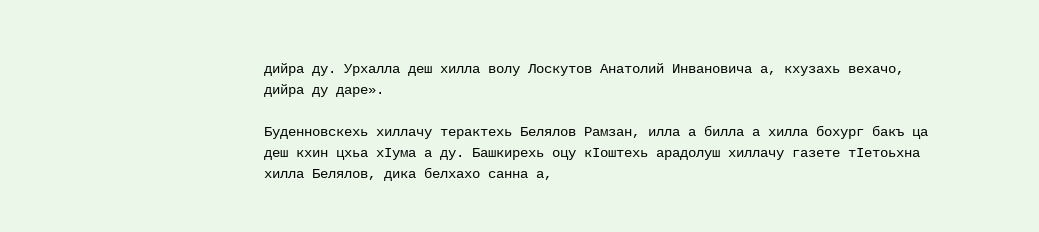дийра ду. Урхалла деш хилла волу Лоскутов Анатолий Инвановича а, кхузахь вехачо, дийра ду даре».

Буденновскехь хиллачу терактехь Белялов Рамзан, илла а билла а хилла бохург бакъ ца деш кхин цхьа хIума а ду. Башкирехь оцу кIоштехь арадолуш хиллачу газете тIетоьхна хилла Белялов, дика белхахо санна а,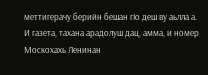меттигерачу берийн бешан гIо деш ву аьлла а. И газета, тахана арадолуш дац, амма, и номер Москохахь Ленинан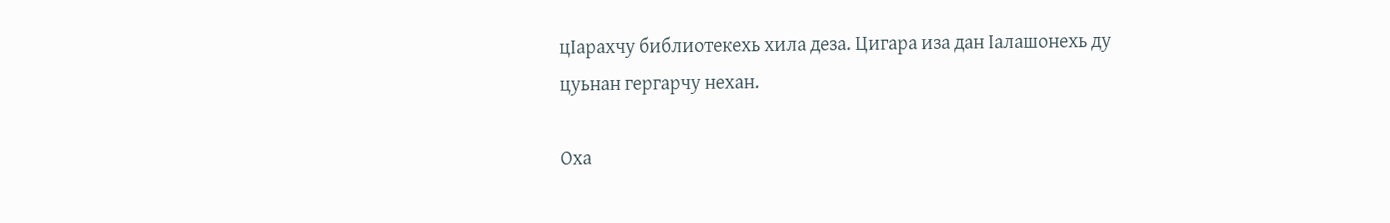цIарахчу библиотекехь хила деза. Цигара иза дан Iалашонехь ду цуьнан гергарчу нехан.

Оха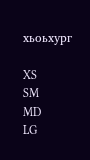хьоьхург

XS
SM
MD
LG